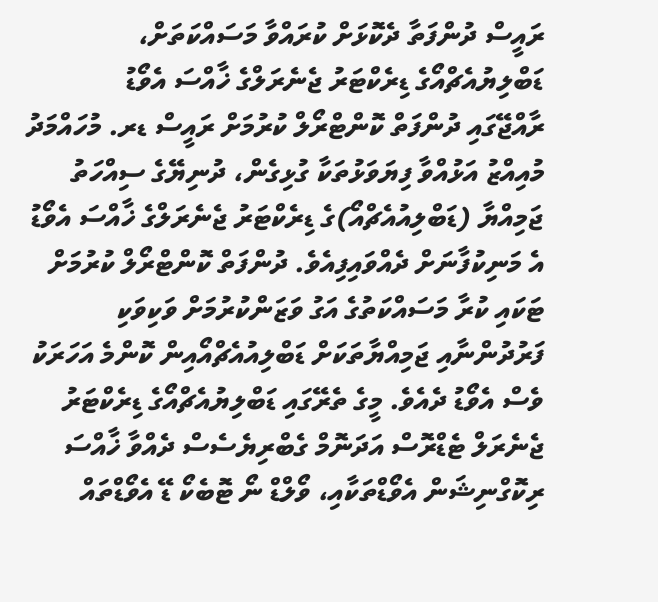ރައީސް ދުންފަތާ ދެކޮޅަށް ކުރައްވާ މަސައްކަތަށް، ޑަބްލިޔުއެޗްއޯގެ ޑިރެކްޓަރު ޖެނެރަލްގެ ޚާއްސަ އެވޯޑު
ރާއްޖޭގައި ދުންފަތް ކޮންޓްރޯލް ކުރުމަށް ރައީސް ޑރ. މުހައްމަދު މުއިއްޒު އަޅުއްވާ ފިޔަވަޅުތަކާ ގުޅިގެން، ދުނިޔޭގެ ސިއްހަތު ޖަމިއްޔާ (ޑަބްލިއުއެޗްއޯ)ގެ ޑިރެކްޓަރު ޖެނެރަލްގެ ޚާއްސަ އެވޯޑު އެ މަނިކުފާނަށް ދެއްވައިފިއެވެ. ދުންފަތް ކޮންޓްރޯލް ކުރުމަށް ޓަކައި ކުރާ މަސައްކަތުގެ އަގު ވަޒަންކުރުމަށް ވަކިވަކި ފަރުދުންނާއި ޖަމިއްޔާތަކަށް ޑަބްލިއުއެޗްއޯއިން ކޮންމެ އަހަރަކު ވެސް އެވޯޑު ދެއެވެ. މީގެ ތެރޭގައި ޑަބްލިޔުއެޗްއޯގެ ޑިރެކްޓަރު ޖެނެރަލް ޓެޑްރޮސް އަދަނޮމް ގެބްރިޔެސެސް ދެއްވާ ޚާއްސަ ރިކޮގްނިޝަން އެވޯޑްތަކާއި، ވޯލްޑް ނޯ ޓޮބެކޯ ޑޭ އެވޯޑްތައް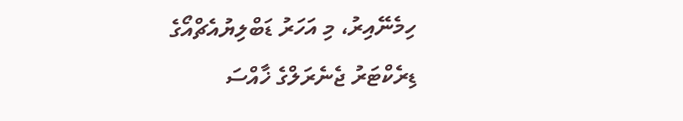ހިމެނޭއިރު، މި އަހަރު ޑަބްލިޔުއެޗްއޯގެ ޑިރެކްޓަރު ޖެނެރަލްގެ ޚާއްސަ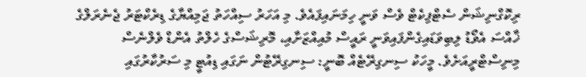ރިކޮގްނިޝަން ސެޓްފިކެޓް ވެސް ވަނީ ހިމަނައިފައެވެ. މި އަހަރު ސިއްހަތު ޖަމިއްޔާގެ ޑިރެކްޓަރު ޖެނެރަލްގެ ޚާއްސަ އެވޯޑު ލިބިވަޑައިގެންފައިވަނީ ރައީސް މުއިއްޒަށާއި، މޮރިޝަސްގެ ހެލްތު އެންޑް ވެލްނެސް މިނިސްޓްރީއަށެވެ. މީހަކު ސިނގިރޭޓެއް ބޮނީ: ސިނގިރޭޓުން ނަގައި ޑިއުޓީ މި ސަރުކާރުގައި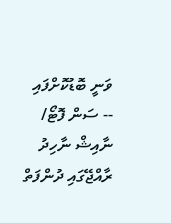ވަނީ ބޮޑުކޮށްފައި -- ސަން ފޮޓޯ/ ނާއިޝް ނާހިދު ރާއްޖޭގައި ދުންފަތް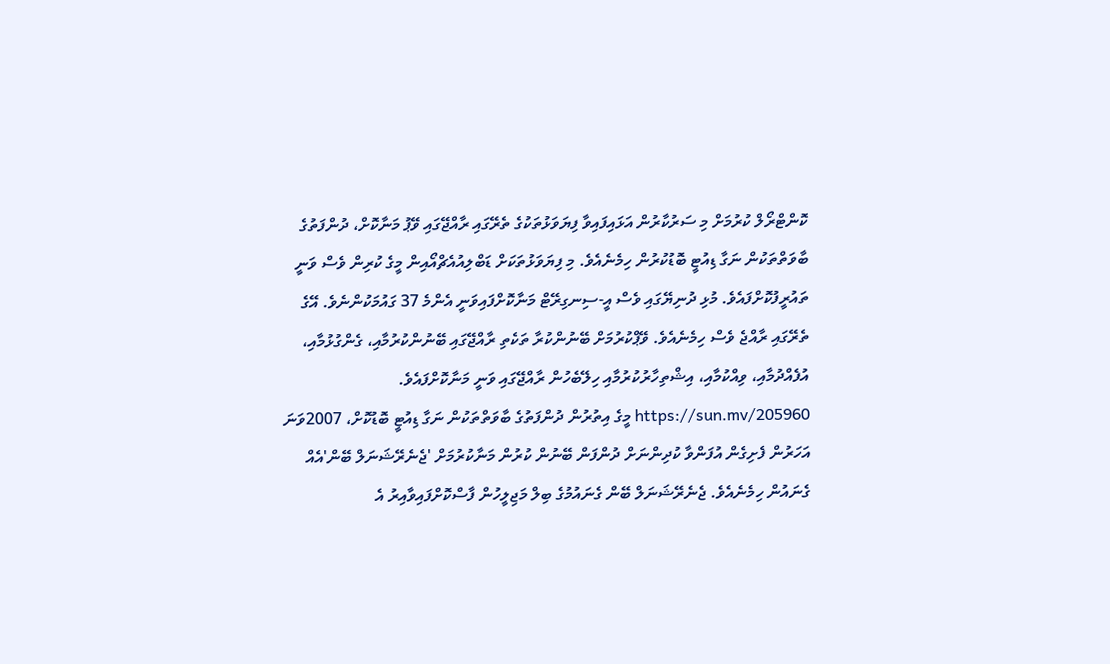ކޮންޓްރޯލް ކުރުމަށް މި ސަރުކާރުން އަޅައިފައިވާ ފިޔަވަޅުތަކުގެ ތެރޭގައި ރާއްޖޭގައި ވޭޕު މަނާކޮށް، ދުންފަތުގެ ބާވަތްތަކުން ނަގާ ޑިއުޓީ ބޮޑުކުރުން ހިމެނެއެވެ. މި ފިޔަވަޅުތަކަށް ޑަބްލިއުއެޗްއޯއިން މީގެ ކުރިން ވެސް ވަނީ ތައުރީފުކޮށްފައެވެ. މުޅި ދުނިޔޭގައި ވެސް އީ-ސިނގިރޭޓް މަނާކޮށްފައިވަނީ އެންމެ 37 ގައުމަކުންނެވެ. އޭގެ ތެރޭގައި ރާއްޖެ ވެސް ހިމެނެއެވެ. ވޭޕްކުރުމަށް ބޭނުންކުރާ ތަކެތި ރާއްޖޭގައި ބޭނުންކުރުމާއި، ގެންގުޅުމާއި، އުފެއްދުމާއި، ވިއްކުމާއި، އިޝްތިހާރުކުރުމާއި ހިލޭބެހުން ރާއްޖޭގައި ވަނީ މަނާކޮށްފައެވެ. https://sun.mv/205960 މީގެ އިތުރުން ދުންފަތުގެ ބާވަތްތަކުން ނަގާ ޑިއުޓީ ބޮޑުކޮށް، 2007ވަނަ އަހަރުން ފެށިގެން އުފަންވާ ކުދިންނަށް ދުންފަން ބޭނުން ކުރުން މަނާކުރުމަށް 'ޖެނެރޭޝަނަލް ބޭން'އެއް ގެނައުން ހިމެނެއެވެ. ޖެނެރޭޝަނަލް ބޭން ގެނައުމުގެ ބިލް މަޖިލީހުން ފާސްކޮށްފައިވާއިރު އެ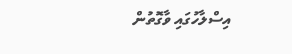އިސްލާހުގައި ވާގޮތުން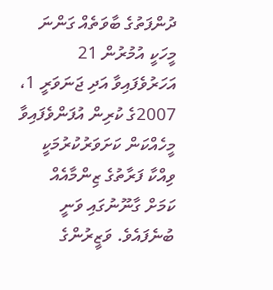ދުންފަތުގެ ބާވަތެއް ގަންނަ މީހަކީ އުމުރުން 21 އަހަރުވެފައިވާ އަދި ޖަނަވަރީ 1، 2007ގެ ކުރިން އުފަންވެފައިވާ މީހެއްކަން ކަށަވަރުކުރުމަކީ ވިއްކާ ފަރާތުގެ ޒިންމާއެއް ކަމަށް ގާނޫނުގައި ވަނީ ބުނެފައެވެ. ވަޒީރުންގެ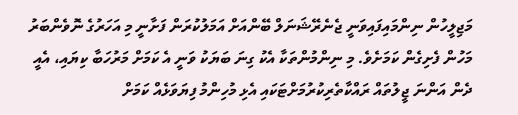މަޖިލީހުން ނިންމައިފައިވަނީ ޖެނެރޭޝަނަލް ބޭންއަށް އަމަލުކުރަން ފަށާނީ މި އަހަރުގެ ނޮވެންބަރު މަހުން ފެށިގެން ކަމަށެވެ. މި ނިންމުންތަކާ އެކު ގިނަ ބަޔަކު ވަނީ އެ ކަމަށް މަރުހަބާ ކިޔައި، އެއީ ދެން އަންނަ ޖީލުތައް ރައްކާތެރިކުރުމަށްޓަކައި އެޅި މުހިންމު ފިޔަވަޅެއް ކަމަށް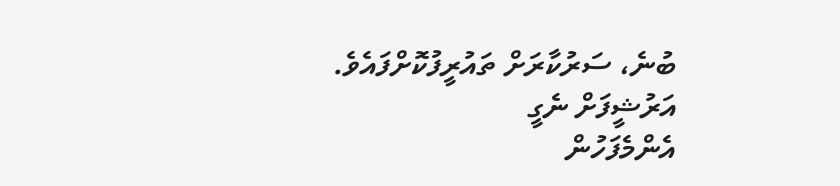ބުނެ، ސަރުކާރަށް ތައުރީފުކޮށްފައެވެ.
އަރުޝީފަށް ނެގީ
އެންމެފަހުން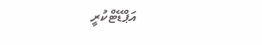އަޕްޑޭޓްކުރީ